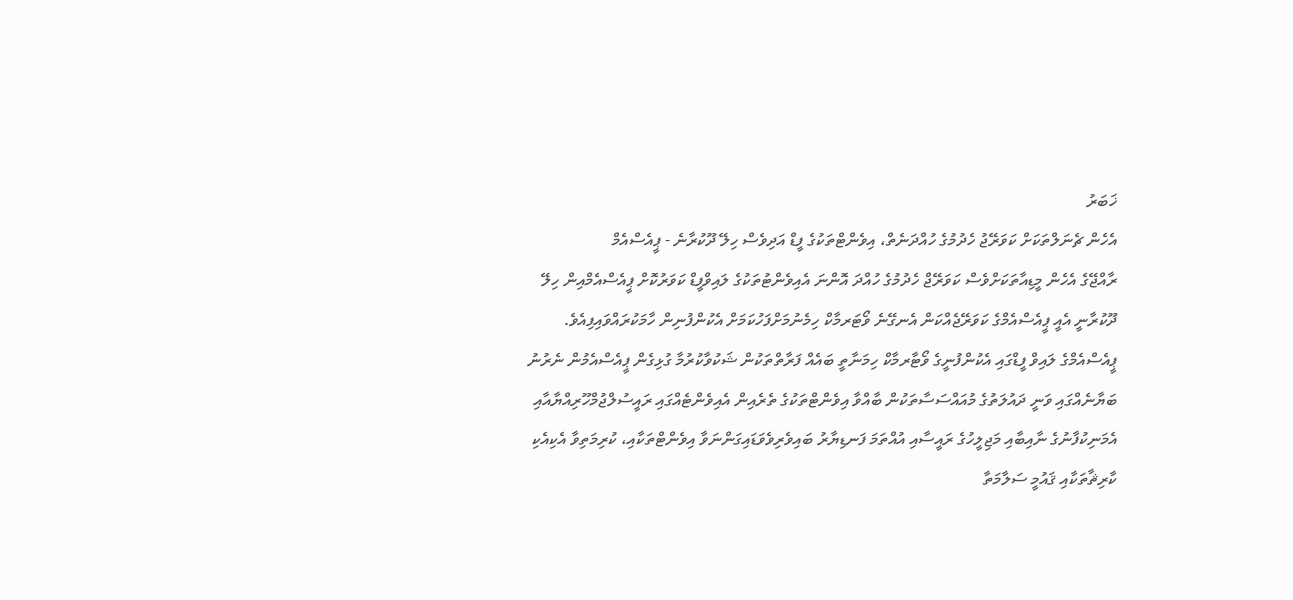ޚަބަރު
އެހެން ޗެނަލްތަކަށް ކަވަރޭޖު ހެދުމުގެ ހުއްދަނެތް، އިވެންޓްތަކުގެ ފީޑް އަދިވެސް ހިލޭ ދޫކުރާނެ - ޕީއެސްއެމް
ރާއްޖޭގެ އެހެން މީޑިއާތަކަށްވެސް ކަވަރޭޖް ހެދުމުގެ ހުއްދަ އޮންނަ އެއިވެންޓުތަކުގެ ލައިވްފީޑް ކަވަރުކޮށް ޕީއެސްއެމްއިން ހިލޭ ދޫކުރާނީ އެއީ ޕީއެސްއެމްގެ ކަވަރޭޖެއްކަން އެނގޭނެ ވޯޓަރމާކް ހިމެނުމަށްފަހުކަމަށް އެކުންފުނިން ހާމަކުރައްވައިފިއެވެ.
ޕީއެސްއެމްގެ ލައިވް ފީޑްގައި އެކުންފުނީގެ ވޯޓާރމާކް ހިމަނާތީ ބައެއް ފަރާތްތަކުން ޝަކުވާކުރުމާ ގުޅިގެން ޕީއެސްއެމުން ނެރުނު ބަޔާނެއްގައި ވަނީ ދައުލަތުގެ މުއައްސަސާތަކުން ބާއްވާ އިވެންޓްތަކުގެ ތެރެއިން އެއިވެންޓެއްގައި ރައީސުލްޖުމްހޫރިއްޔާއާއި އެމަނިކުފާނުގެ ނާއިބާއި މަޖިލީހުގެ ރައީސާއި އުއްތަމަ ފަނޑިޔާރު ބައިވެރިވެވަޑައިގަންނަވާ އިވެންޓްތަކާއި، ކުރިމަތިވާ އެކިއެކި ކާރިޘާތަކާއި ޤައުމީ ސަލާމަތާ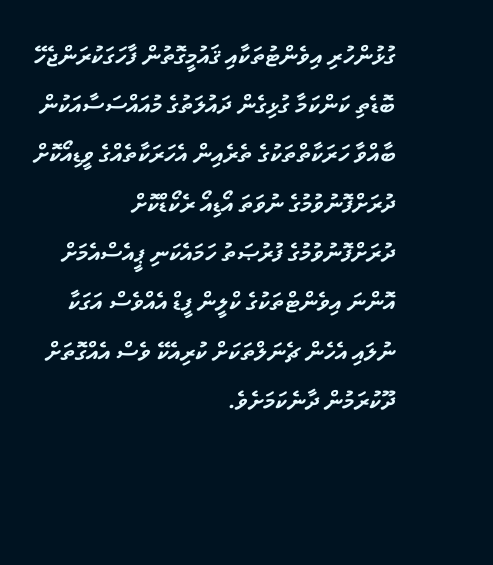ގުޅުންހުރި އިވެންޓުތަކާއި ޤައުމީގޮތުން ފާހަގަކުރަންޖެހޭ ބޮޑެތި ކަންކަމާ ގުޅިގެން ދައުލަތުގެ މުއައްސަސާއަކުން ބާއްވާ ހަރަކާތްތަކުގެ ތެރެއިން އެހަރަކާތެއްގެ ވީޑިއޯކޮށް ދުރަށްފޮނުވުމުގެ ނުވަތަ އޯޑިއޯ ރެކޯޑްކޮށް ދުރަށްފޮނުވުމުގެ ފުރުޞަތު ހަމައެކަނި ޕީއެސްއެމަށް އޮންނަ އިވެންޓްތަކުގެ ކްލީން ފީޑް އެއްވެސް އަގަކާ ނުލައި އެހެން ޗެނަލްތަކަށް ކުރިއެކޭ ވެސް އެއްގޮތަށް ދޫކުރަމުން ދާނެކަމަށެވެ.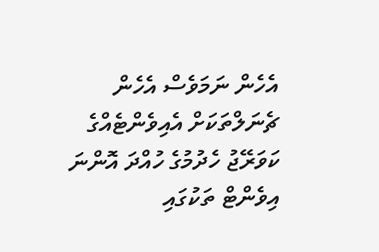އެހެން ނަމަވެސް އެހެން ޗެނަލްތަކަށް އެއިވެންޓެއްގެ ކަވަރޭޖު ހެދުމުގެ ހުއްދަ އޮންނަ އިވެންޓް ތަކުގައި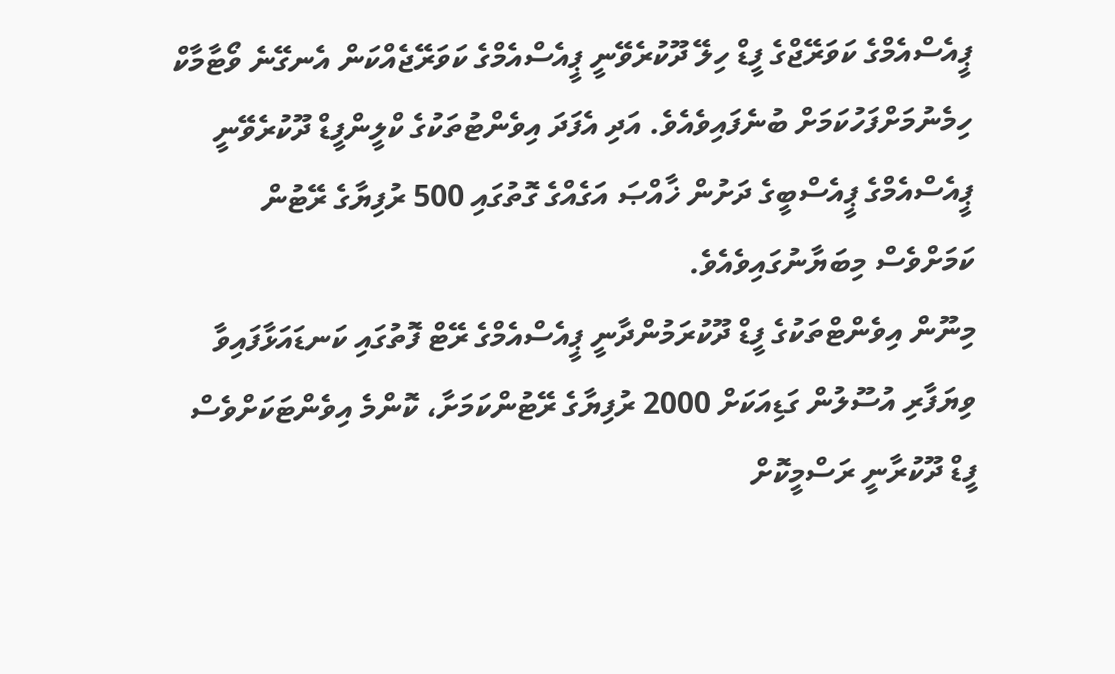ޕީއެސްއެމްގެ ކަވަރޭޖްގެ ފީޑް ހިލޭ ދޫކުރެވޭނީ ޕީއެސްއެމްގެ ކަވަރޭޖެއްކަން އެނގޭނެ ވޯޓާމާކް ހިމެނުމަށްފަހުކަމަށް ބުނެފައިވެއެވެ. އަދި އެފަދަ އިވެންޓުތަކުގެ ކްލީންފީޑް ދޫކުރެވޭނީ ޕީއެސްއެމްގެ ޕީއެސްބީގެ ދަށުން ޚާއްޞަ އަގެއްގެ ގޮތުގައި 500 ރުފިޔާގެ ރޭޓުން ކަމަށްވެސް މިބަޔާނުގައިވެއެވެ.
މިނޫން އިވެންޓްތަކުގެ ފީޑް ދޫކުރަމުންދާނީ ޕީއެސްއެމްގެ ރޭޓް ފޮތުގައި ކަނޑައަޅާފައިވާ ވިޔަފާރި އުސޫލުން ގަޑިއަކަށް 2000 ރުފިޔާގެ ރޭޓުންކަމަށާ، ކޮންމެ އިވެންޓަކަށްވެސް ފީޑް ދޫކުރާނީ ރަސްމީކޮށް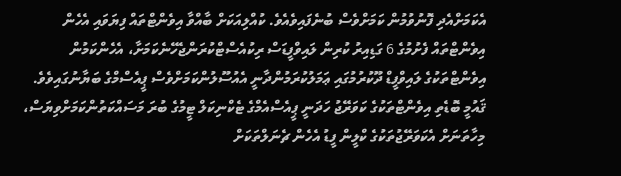އެކަމަށްއެދި ފޮނުވުމުން ކަމަށްވެސް ބުނެފައިވެއެވެ. ކުއްލިއަކަށް ބާއްވާ އިވެންޓްތައް ފިޔަވައި އެހެން އިވެންޓްތައް ފެށުމުގެ 6 ގަޑިއިރު ކުރިން ލައިވްފީޑަސް ރިކުއެސްޓްކުރަންޖެހޭނެކަމަށާ، އެހެންކަމުން އިވެންޓްތަކުގެ ލައިވްފީޑް ދޫކުރުމުގައި ޢަމަލުކުރަމުންދާނީ އެއުސޫލުންކަމަށްވެސް ޕީއެސްމްގެ ބަޔާނުގައިވެވެ.
ޤައުމީ ބޮޑެތި އިވެންޓްތަކުގެ ކަވަރޭޖު ހަދަނީ ޕީއެސްއެމްގެ ޓެކްނިކަލް ޓީމުގެ ބުރަ މަސައްކަތުންކަމަށްވިޔަސް، މިހާތަނަށް އެކަވަރޭޖުތަކުގެ ކްލީން ފީޑު އެހެން ޗެނަލްތަކަށް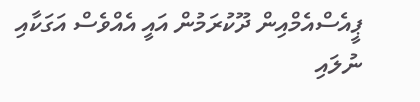ޕީއެސްއެމްއިން ދޫކުރަމުން އައީ އެއްވެސް އަގަކާއި ނުލައި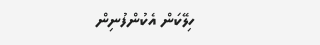ހިލޭކަން އެކުންފުނިން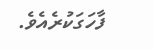ފާހަގަކުރެއެވެ.